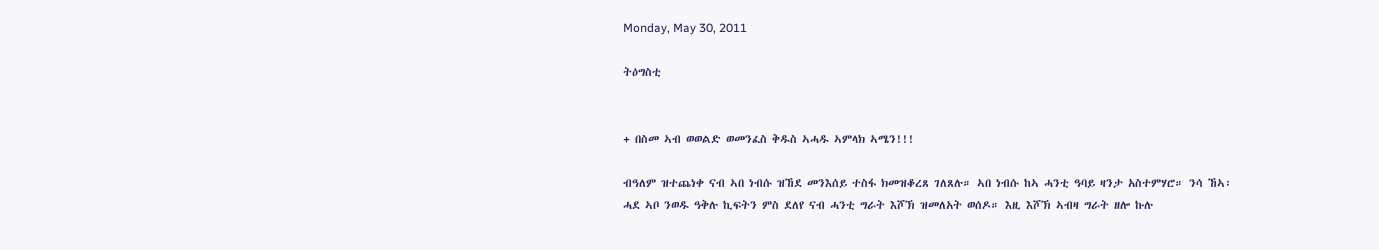Monday, May 30, 2011

ትዕግስቲ


+ በስመ ኣብ ወወልድ ወመንፈስ ቅዱስ ኣሓዱ ኣምላክ ኣሜን!!!

ብዓለም ዝተጨነቀ ናብ ኣበ ነብሱ ዝኸደ መንእሰይ ተስፋ ክመዝቆረጸ ገለጸሉ። ኣበ ነብሱ ከኣ ሓንቲ ዓባይ ዛንታ አስተምሃሮ። ንሳ ኸኣ፡
ሓደ ኣቦ ንወዱ ዓቅሉ ኪፍትን ምስ ደለየ ናብ ሓንቲ ግራት እሾኽ ዝመለአት ወሰዶ። እዚ እሾኽ ኣብዛ ግራት ዘሎ ኩሉ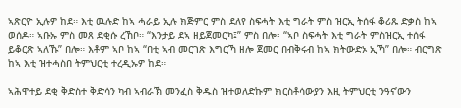ኣጽርዮ ኢሉዎ ከደ። እቲ ዉሉድ ከኣ ሓራይ ኢሉ ክጅምር ምስ ደለየ ስፍሓት እቲ ግራት ምስ ዝርኢ ትሰፋ ቆሪጹ ድቃስ ከኣ ወሰዶ። ኣቡኡ ምስ መጸ ደቂሱ ረኸቦ። “እንታይ ደኣ ዘይጀመርካ፤” ምስ በሎ፡ “ኣቦ ስፍሓት እቲ ግራት ምስዝርኢ ተሰፋ ይቆርጽ ኣለኹ” በሎ። እቶም ኣቦ ከኣ “በቲ ኣብ መርገጽ እግርኻ ዘሎ ጀመር በብቅሩብ ከኣ ክትውድኦ ኢኻ” በሎ። ብርግጽ ከኣ እቲ ዝተሓስበ ትምህርቲ ተረዲኡዎ ከደ።

ኣሕዋተይ ደቂ ቅድስተ ቅድሳን ካብ ኣብራኽ መንፈስ ቅዱስ ዝተወለድኩም ክርስቶሳውያን እዚ ትምህርቲ ንዓና’ውን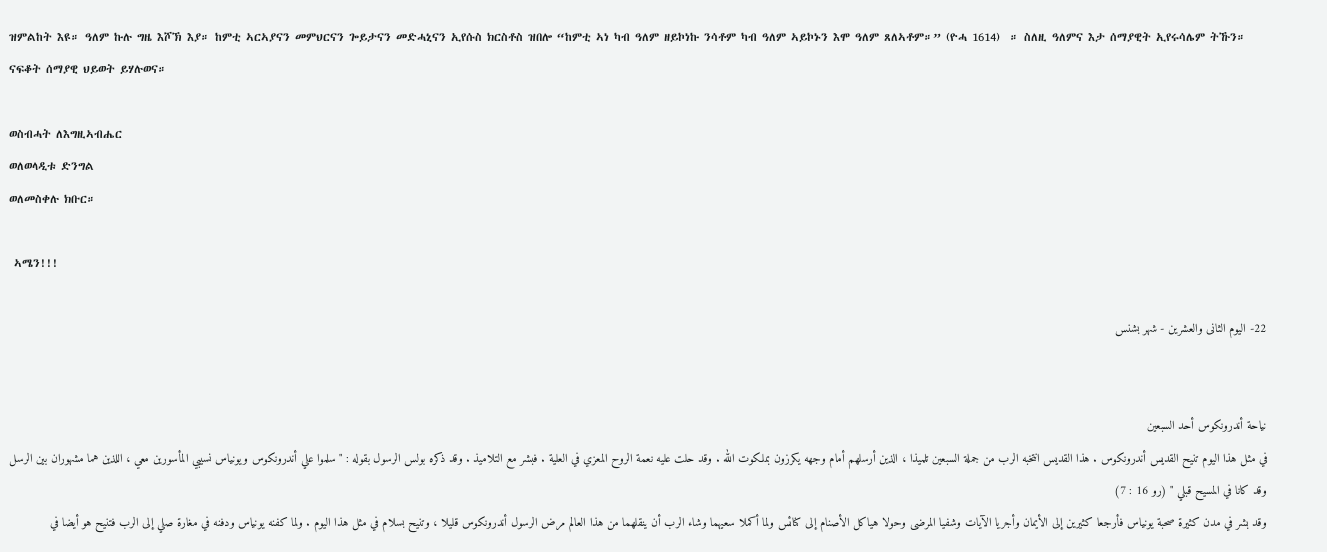ዝምልከት እዩ። ዓለም ኩሉ ግዜ እሾኽ እያ። ከምቲ ኣርኣያናን መምህርናን ጐይታናን መድሓኒናን ኢየሱስ ክርስቶስ ዝበሎ “ከምቲ ኣነ ካብ ዓለም ዘይኮነኩ ንሳቶም ካብ ዓለም ኣይኮኑን እሞ ዓለም ጸለኣቶም።” (ዮሓ 1614)  ። ስለዚ ዓለምና እታ ሰማያዊት ኢየሩሳሌም ትኹን። ናፍቆት ሰማያዊ ህይወት ይሃሉወና።

ወስብሓት ለእግዚኣብሔር
ወለወላዲቱ ድንግል
ወለመስቀሉ ክቡር።

 ኣሜን!!!

22- اليوم الثانى والعشرين - شهر بشنس


نياحة أندرونكوس أحد السبعين
في مثل هذا اليوم تنيح القديس أندرونكوس . هذا القديس انتخبه الرب من جملة السبعين تلميذا ، الذين أرسلهم أمام وجهه يكرزون بملكوت الله . وقد حلت عليه نعمة الروح المعزي في العلية . فبشر مع التلاميذ . وقد ذكره بولس الرسول بقوله : " سلموا علي أندرونكوس ويونياس نسيبي المأسورين معي ، اللذين هما مشهوران بين الرسل وقد كانا في المسيح قبلي " (رو 16 : 7)
وقد بشر في مدن كثيرة صحبة يونياس فأرجعا كثيرين إلى الأيمان وأجريا الآيات وشفيا المرضى وحولا هياكل الأصنام إلى كنائس ولما أكملا سعيهما وشاء الرب أن ينقلهما من هذا العالم مرض الرسول أندرونكوس قليلا ، وتنيح بسلام في مثل هذا اليوم . ولما كفنه يونياس ودفنه في مغارة صلي إلى الرب فتنيح هو أيضا في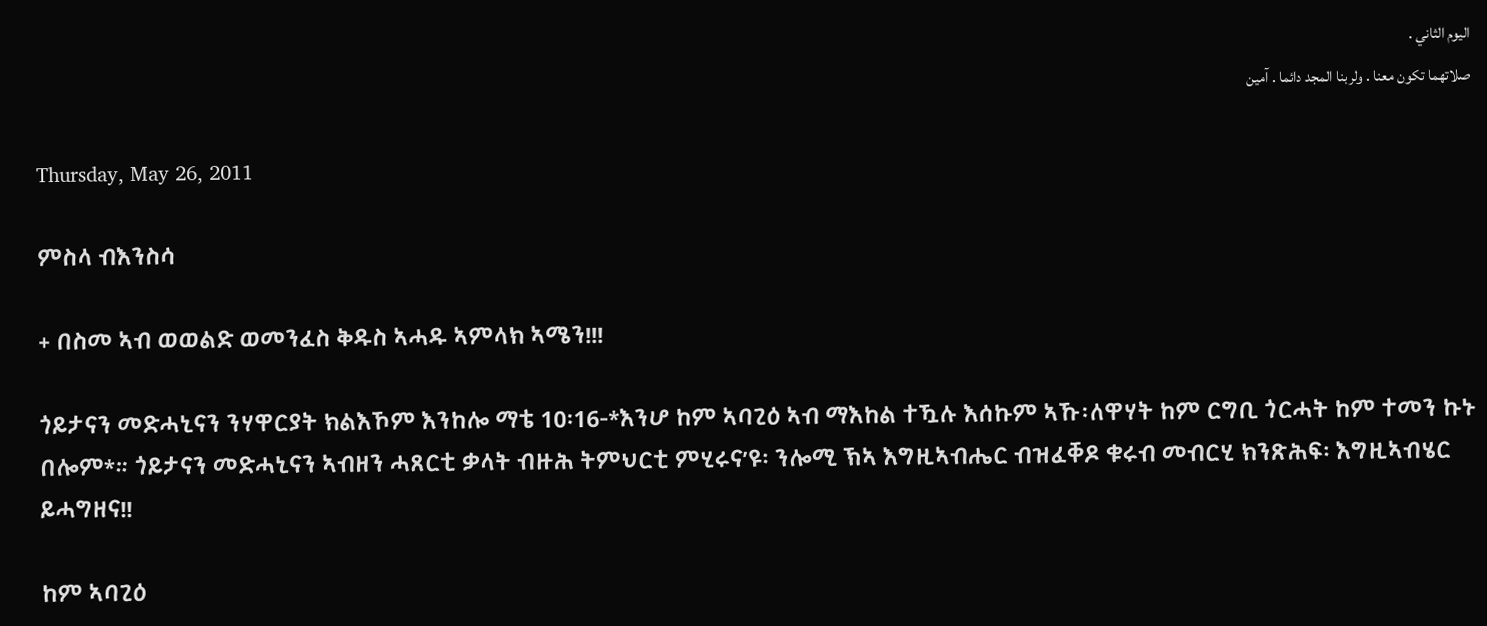اليوم الثاني .
صلاتهما تكون معنا . ولربنا المجد دائما . آمين

Thursday, May 26, 2011

ምስላ ብእንስሳ

+ በስመ ኣብ ወወልድ ወመንፈስ ቅዱስ ኣሓዱ ኣምላክ ኣሜን!!!

ጎይታናን መድሓኒናን ንሃዋርያት ክልእኾም እንከሎ ማቴ 10፡16-*እንሆ ከም ኣባጊዕ ኣብ ማእከል ተዃሉ እሰኩም ኣኹ፡ለዋሃት ከም ርግቢ ጎርሓት ከም ተመን ኩኑ በሎም*። ጎይታናን መድሓኒናን ኣብዘን ሓጸርቲ ቃላት ብዙሕ ትምህርቲ ምሂሩና’ዩ፡ ንሎሚ ኽኣ እግዚኣብሔር ብዝፈቐዶ ቁሩብ መብርሂ ክንጽሕፍ፡ እግዚኣብሄር ይሓግዘና!!

ከም ኣባጊዕ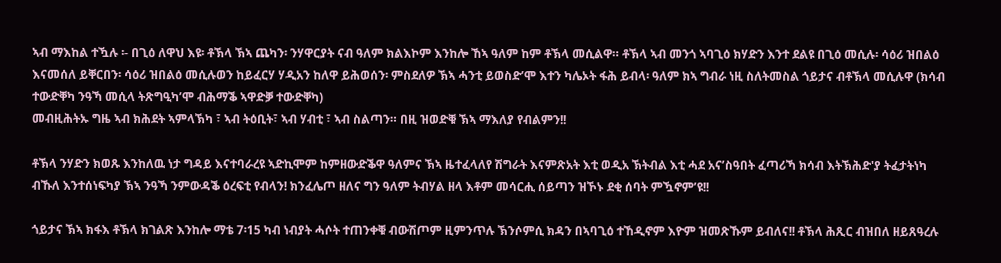ኣብ ማእከል ተዃሉ ፡- በጊዕ ለዋህ እዩ፡ ቶኽላ ኽኣ ጨካን፡ ንሃዋርያት ናብ ዓለም ክልእኮም እንከሎ ኸኣ ዓለም ከም ቶኽላ መሲልዋ። ቶኽላ ኣብ መንጎ ኣባጊዕ ክሃድን እንተ ደልዩ በጊዕ መሲሉ፡ ሳዕሪ ዝበልዕ እናመሰለ ይቐርበን፡ ሳዕሪ ዝበልዕ መሲሉወን ከይፈርሃ ሃዲአን ከለዋ ይሕወሰን፡ ምስደለዎ ኽኣ ሓንቲ ይወስድ’ሞ እተን ካሌኦት ፋሕ ይብላ፡ ዓለም ክኣ ግብራ ነዚ ስለትመስል ጎይታና ብቶኽላ መሲሉዋ (ክሳብ ተውድቐካ ንዓኻ መሲላ ትጽግዒካ’ሞ ብሕማቕ ኣዋድቓ ተውድቐካ)
መብዚሕትኡ ግዜ ኣብ ክሕደት ኣምላኽካ ፣ ኣብ ትዕቢት፣ ኣብ ሃብቲ ፣ ኣብ ስልጣን። በዚ ዝወድቑ ኽኣ ማእለያ የብልምን!!

ቶኽላ ንሃድን ክወጹ እንከለዉ ነታ ግዳይ እናተባራረዩ ኣድኪሞም ከምዘውድቕዋ ዓለምና ኽኣ ዜተፈላለየ ሽግራት እናምጽአት እቲ ወዲአ ኽትብል እቲ ሓደ አና’ስዓበት ፈጣሪኻ ክሳብ እትኽሕድ'ያ ትፈታትነካ ብኹለ እንተሰነፍካያ ኽኣ ንዓኻ ንምውዳቕ ዕረፍቲ የብላን! ክንፈሌጦ ዘለና ግን ዓለም ትብሃል ዘላ እቶም መሳርሒ ሰይጣን ዝኾኑ ደቂ ሰባት ምዃኖም’ዩ!!

ጎይታና ኽኣ ክፋእ ቶኽላ ክገልጽ እንከሎ ማቴ 7፡15 ካብ ነብያት ሓሶት ተጠንቀቑ ብውሽጦም ዚምንጥሉ ኽንሶምሲ ክዳን በኣባጊዕ ተኸዲኖም እዮም ዝመጽኹም ይብለና!! ቶኽላ ሕጺር ብዝበለ ዘይጸዓረሉ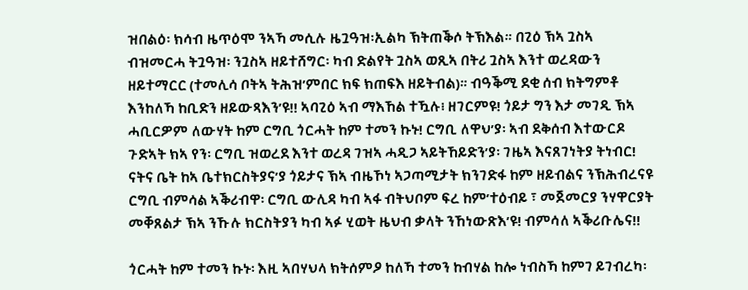ዝበልዕ፡ ክሳብ ዜጥዕሞ ንኣኻ መሲሉ ዜጓዓዝ፡ኢልካ ኽትጠቕሶ ትኽእል። በጊዕ ኽኣ ጓስኣ ብዝመርሓ ትጓዓዝ፡ ንጓስኣ ዘይተሸግር፡ ካብ ድልየት ጓስኣ ወጺኣ በትሪ ጓስኣ እንተ ወረዳውን ዘይተማርር (ተመሊሳ ቦትኣ ትሕዝ’ምበር ክፍ ክጠፍእ ዘይትብል)። ብዓቕሚ ደቂ ሰብ ክትግምቶ እንከለኻ ከቢድን ዘይውጻእን’ዩ!! ኣባጊዕ ኣብ ማእኸል ተዃሉ፧ ዘገርምዩ! ጎይታ ግን እታ መገዲ ኽኣ ሓቢርዎም ለውሃት ከም ርግቢ ጎርሓት ከም ተመን ኩኑ! ርግቢ ለዋህ’ያ፡ ኣብ ደቅሰብ እተውርዶ ጉድኣት ክኣ የን፡ ርግቢ ዝወረደ እንተ ወረዳ ገዝኣ ሓዲጋ ኣይትኸይድን’ያ፡ ገዜኣ እናጸገነትያ ትነብር! ናትና ቤት ከኣ ቤተክርስትያና’ያ ጎይታና ኽኣ ብዜኾነ ኣጋጣሚታት ክንገድፋ ከም ዘይብልና ንኽሕብረናዩ ርግቢ ብምሳል ኣቕሪብዋ፡ ርግቢ ውሊዳ ካብ ኣፋ ብትህቦም ፍረ ከም’ተዕብይ ፣ መጀመርያ ንሃዋርያት መቐጸልታ ኽኣ ንኹሉ ክርስትያን ካብ ኣፉ ሂወት ዜህብ ቃላት ንኸነውጽእ’ዩ! ብምሳለ ኣቕሪቡሌና!!

ጎርሓት ከም ተመን ኩኑ፡ እዚ ኣበሃህላ ክትሰምዖ ከለኻ ተመን ከብሃል ከሎ ነብስኻ ከምገ ይገብረካ፡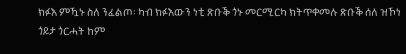ክፉእ ምዃኑ ስለ ንፈልጦ፡ ካብ ክፉእውን ነቲ ጽቡቕ ጎኑ መርሚርካ ክትጥቀመሉ ጽቡቕ ሰለ ዝኾነ ጎይታ ጎርሓት ከም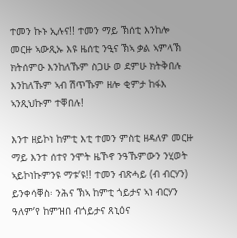ተመን ኩኑ ኢሉና!! ተመን ማይ ኽሰቲ እንከሎ መርዙ ኣውጺኡ እዩ ዜሰቲ ንዒና ኽኣ ቃል ኣምላኽ ክትሰምዑ እንከለኹም ስጋሁ ወ ደምሁ ክትቅበሉ እንከለኹም ኣብ ሽጥኹም ዘሎ ቂምታ ከፋእ ኣንጺህኩም ተቐበሉ!

እንተ ዘይኮነ ከምቲ እቲ ተመን ምስቲ ዘዳለዎ መርዙ ማይ እንተ ሰተየ ንሞት ዜኾኖ ንዓኹምውን ንሂወት ኣይኮነኩምንዩ ማቱ’ዩ!! ተመን ብጽሓይ (ብ ብርሃን) ይንቀሳቐስ፡ ንሕና ኽኣ ከምቲ ጎይታና ኣነ ብርሃን ዓለም’የ ከምዝበ ብጎይታና ጸኒዕና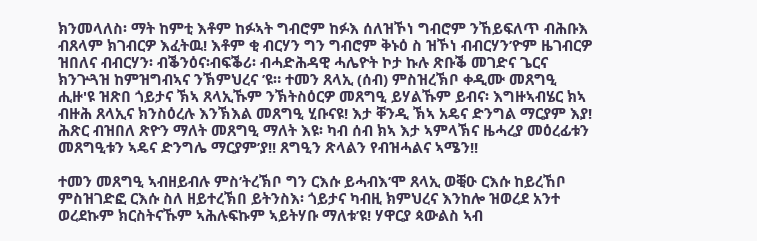ክንመላለስ፡ ማት ከምቲ እቶም ከፉኣት ግብሮም ከፉእ ሰለዝኾነ ግብሮም ንኸይፍለጥ ብሕቡእ ብጸላም ክገብርዎ እፈትዉ! እቶም ቂ ብርሃን ግን ግብሮም ቅኑዕ ስ ዝኾነ ብብርሃን’ዮም ዜገብርዎ ዝበለና ብብርሃን፡ ብቕንዕና፡ብፍቕሪ፡ ብሓድሕዳዊ ሓሌዮት ኮታ ኩሉ ጽቡቕ መገድና ጌርና ክንጕጓዝ ከምዝግብኣና ንኽምህረና ’ዩ። ተመን ጸላኢ (ሰብ) ምስዝረኽቦ ቀዲሙ መጸግዒ ሒዙ'ዩ ዝጽበ ጎይታና ኽኣ ጸላኢኹም ንኽትስዕርዎ መጸግዒ ይሃልኹም ይብና፡ እግዙኣብሄር ክኣ ብዙሕ ጸላኢና ክንስዕረሉ እንኽእል መጸግዒ ሂቡናዩ! እታ ቐንዲ ኽኣ አዴና ድንግል ማርያም እያ! ሕጽር ብዝበለ ጽዮን ማለት መጸግዒ ማለት እዩ፡ ካብ ሰብ ክኣ እታ ኣምላኽና ዜሓረያ መዕረፊቱን መጸግዒቱን ኣዴና ድንግሌ ማርያም’ያ!! ጸግዒን ጽላልን የብዝሓልና ኣሜን!!

ተመን መጸግዒ ኣብዘይብሉ ምስ’ትረኽቦ ግን ርእሱ ይሓብእ’ሞ ጸላኢ ወቒዑ ርእሱ ከይረኸቦ ምስዝገድፎ ርእሱ ስለ ዘይተረኽበ ይትንስእ፡ ጎይታና ካብዚ ክምህረና እንከሎ ዝወረደ አንተ ወረደኩም ክርስትናኹም ኣሕሉፍኩም ኣይትሃቡ ማለቱ’ዩ! ሃዋርያ ጳውልስ ኣብ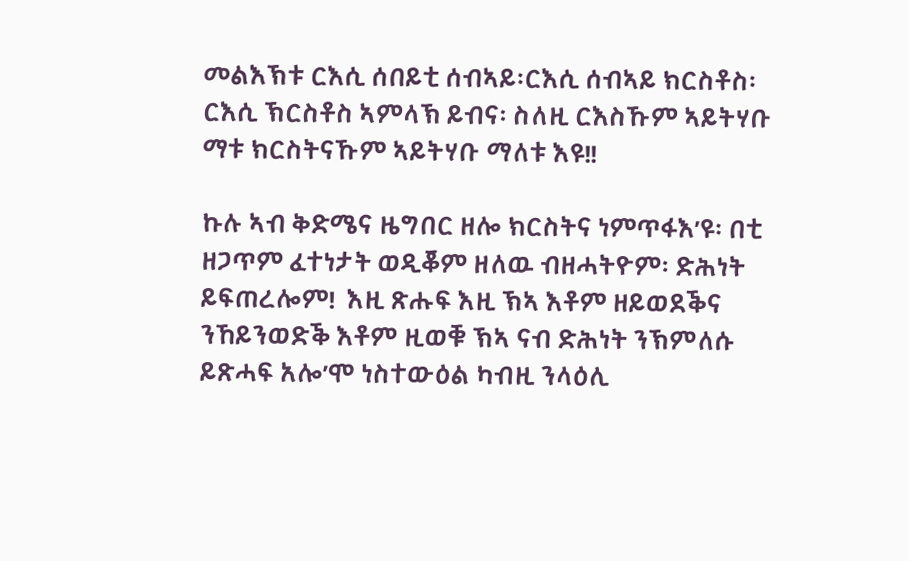መልእኽቱ ርእሲ ሰበይቲ ሰብኣይ፡ርእሲ ሰብኣይ ክርስቶስ፡ ርእሲ ኽርስቶስ ኣምላኽ ይብና፡ ስለዚ ርእስኹም ኣይትሃቡ ማቱ ክርስትናኹም ኣይትሃቡ ማለቱ እዩ!!

ኩሉ ኣብ ቅድሜና ዜግበር ዘሎ ክርስትና ነምጥፋእ’ዩ፡ በቲ ዘጋጥም ፈተነታት ወዲቖም ዘለዉ ብዘሓትዮም፡ ድሕነት ይፍጠረሎም!  እዚ ጽሑፍ እዚ ኽኣ እቶም ዘይወደቕና ንኸይንወድቕ እቶም ዚወቑ ኽኣ ናብ ድሕነት ንኽምለሱ ይጽሓፍ አሎ’ሞ ነስተውዕል ካብዚ ንላዕሊ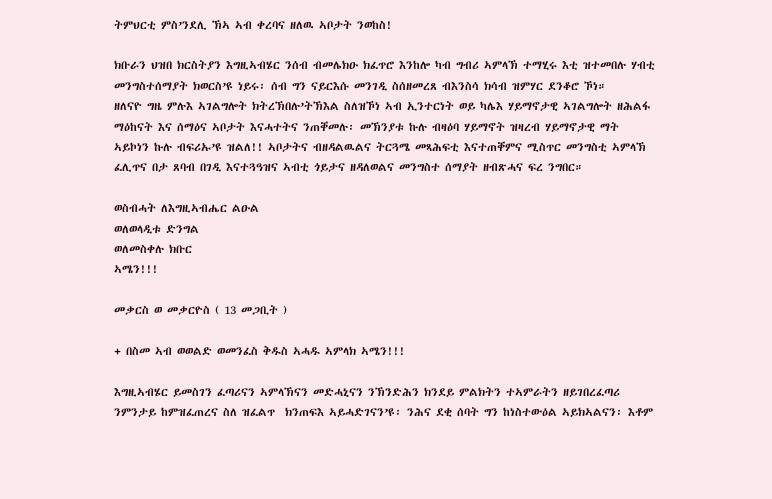ትምህርቲ ምስ’ንደሊ ኽኣ ኣብ ቀረባና ዘለዉ ኣቦታት ንወከስ!

ክቡራን ህዝበ ክርስትያን እግዚኣብሄር ንሰብ ብመሌክዑ ክፈጥሮ እንከሎ ካብ ግብሪ ኣምላኽ ተማሂሩ እቲ ዝተመበሉ ሃብቲ መንግስተሰማያት ክወርስ’ዩ ነይሩ፡ ሰብ ግን ናይርእሱ መንገዲ ስሰዘመረጸ ብእንስሳ ክሳብ ዝምሃር ደንቆሮ ኾነ።
ዘለናዮ ግዜ ምሉእ ኣገልግሎት ክትረኽበሉ’ትኽእል ስለዝኾነ ኣብ ኢንተርነት ወይ ካሌእ ሃይማኖታዊ ኣገልግሎት ዘሕልፋ ማዕከናት እና ሰማዕና ኣቦታት እናሓተትና ንጠቐመሉ፡ መኽንያቱ ኩሉ ብዛዕባ ሃይማኖት ዝዛረብ ሃይማኖታዊ ማት ኣይኮነን ኩሉ ብፍሪኡ’ዩ ዝልለ!! ኣቦታትና ብዘዳልዉልና ትርጓሜ መጻሕፍቲ እናተጠቐምና ሚስጥር መንግስቲ ኣምላኽ ፈሊጥና በታ ጸባብ በገዲ እናተጓዓዝና ኣብቲ ጎይታና ዘዳለወልና መንግስተ ሰማያት ዘብጽሓና ፍረ ንግበር።

ወስብሓት ለእግዚኣብሔር ልዑል
ወለወላዲቱ ድንግል
ወለመስቀሉ ክቡር
ኣሜን!!!

መቃርስ ወ መቃርዮስ ( 13 መጋቢት )

+ በስመ ኣብ ወወልድ ወመንፈስ ቅዱስ ኣሓዱ ኣምላክ ኣሜን!!!

እግዚኣብሄር ይመስገን ፈጣሪናን ኣምላኽናን መድሓኒናን ንኽንድሕን ክንደይ ምልክትን ተኣምራትን ዘይገበረፈጣሪ ንምንታይ ከምዝፈጠረና ስለ ዝፈልጥ  ክንጠፍእ ኣይሓድገናን’ዩ፡ ንሕና ደቂ ሰባት ግን ከነስተውዕል ኣይክኣልናን፡ እቶም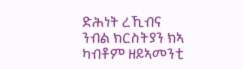ድሕነት ረኺብና ንብል ክርስትያን ክኣ ካብቶም ዘይኣመንቲ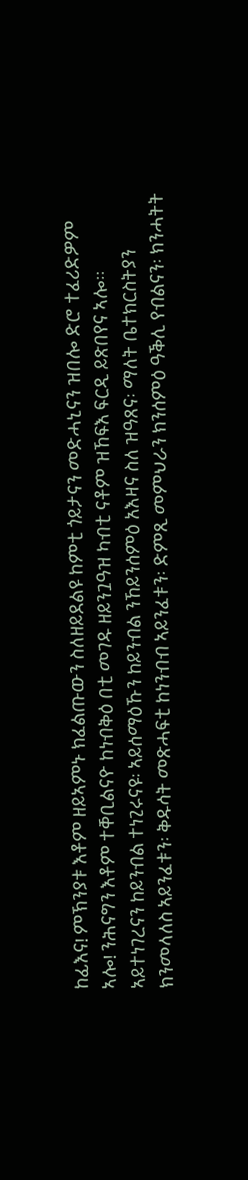ከፊእና! ምኽንያቱ እቶም ዘይኣምኑ ክፈልጡውን ስለዘይደልዩ ከምቲ ጎይታናን መድሓኒናን ዝበሎ ድሮ ተፈሪድዎም ኣሎ! ንሕናግን እቶም ተቐቢልናዮ ከነብቅዕ በቲ መገዱ ዘይንጓዓዝ ካብቲ ናቶም ዝኸፍእ ፍርዲ ይጽበየና ኣሎ። ኣይተነገረናን ከይንብል ተነጊሩናዩ፡ ኣይሰማዕኹን ከይንብል ንኸይንሰምዕ አእዛና ስለ ዝዓጸና፡ ማለት ቤተክርስትያን ክንመላለስ ኣይንፈቱን፡ ቅዱሳት መጽሓፍቲ ከነንብብ ኣይንፈቱን፡ ድምጺ መምህራን ክንሰምዕ ዓቕሊ የብልናን፡ ክንሓትት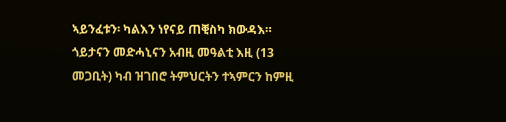ኣይንፈቱን፡ ካልእን ነየናይ ጠቒስካ ክውዳእ። ጎይታናን መድሓኒናን አብዚ መዓልቲ እዚ (13 መጋቢት) ካብ ዝገበሮ ትምህርትን ተኣምርን ከምዚ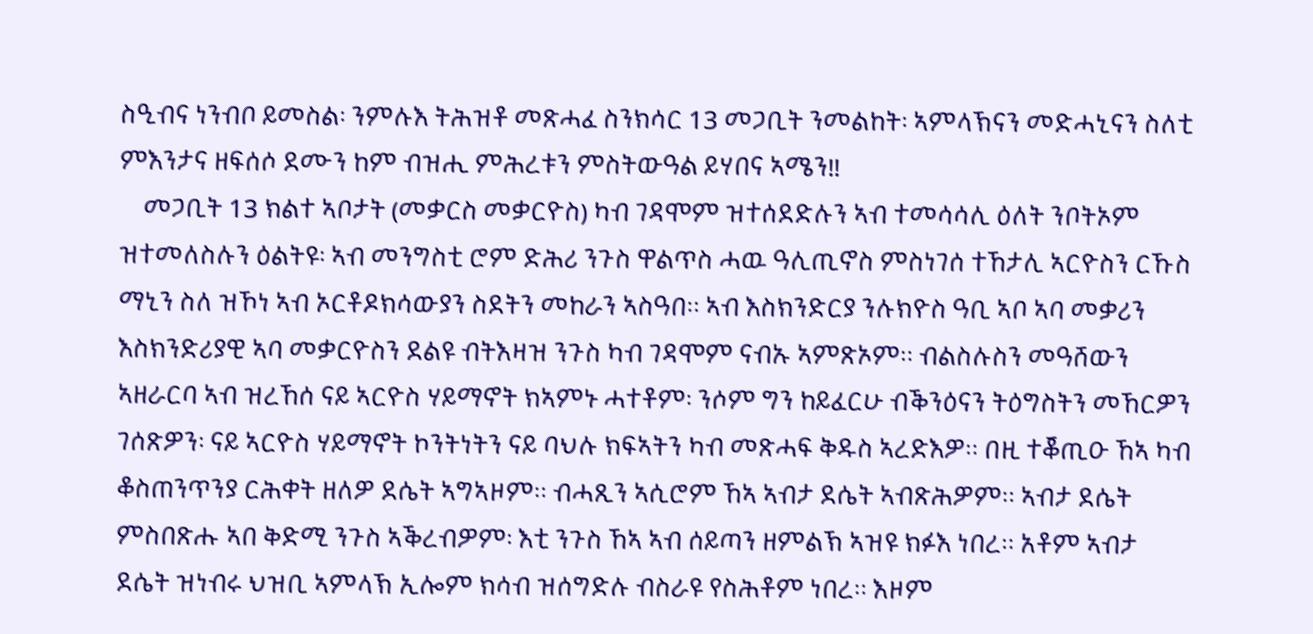ስዒብና ነንብቦ ይመስል፡ ንምሉእ ትሕዝቶ መጽሓፈ ስንክሳር 13 መጋቢት ንመልከት፡ ኣምላኽናን መድሓኒናን ስለቲ ምእንታና ዘፍሰሶ ደሙን ከም ብዝሒ ምሕረቱን ምስትውዓል ይሃበና ኣሜን!!
    መጋቢት 13 ክልተ ኣቦታት (መቃርስ መቃርዮስ) ካብ ገዳሞም ዝተሰደድሉን ኣብ ተመሳሳሊ ዕለት ንቦትኦም ዝተመለስሉን ዕልትዩ፡ ኣብ መንግስቲ ሮም ድሕሪ ንጉስ ዋልጥስ ሓዉ ዓሊጢኖስ ምስነገሰ ተኸታሊ ኣርዮስን ርኹስ ማኒን ስለ ዝኾነ ኣብ ኦርቶዶክሳውያን ስደትን መከራን ኣስዓበ። ኣብ እስክንድርያ ንሉክዮስ ዓቢ ኣቦ ኣባ መቃሪን እስክንድሪያዊ ኣባ መቃርዮስን ደልዩ ብትእዛዝ ንጉስ ካብ ገዳሞም ናብኡ ኣምጽኦም። ብልስሉስን መዓሸውን ኣዘራርባ ኣብ ዝረኸሰ ናይ ኣርዮስ ሃይማኖት ክኣምኑ ሓተቶም፡ ንሶም ግን ከይፈርሁ ብቕንዕናን ትዕግስትን መኸርዎን ገሰጽዎን፡ ናይ ኣርዮስ ሃይማኖት ኮንትነትን ናይ ባህሉ ክፍኣትን ካብ መጽሓፍ ቅዱስ ኣረድእዎ። በዚ ተቖጢዑ ኸኣ ካብ ቆስጠንጥንያ ርሕቀት ዘለዎ ደሴት ኣግኣዞም። ብሓጺን ኣሲሮም ኸኣ ኣብታ ደሴት ኣብጽሕዎም። ኣብታ ደሴት ምስበጽሑ ኣበ ቅድሚ ንጉስ ኣቕረብዎም፡ እቲ ንጉስ ኸኣ ኣብ ሰይጣን ዘምልኽ ኣዝዩ ክፉእ ነበረ። አቶም ኣብታ ደሴት ዝነብሩ ህዝቢ ኣምላኽ ኢሎም ክሳብ ዝሰግድሉ ብስራዩ የስሕቶም ነበረ። እዞም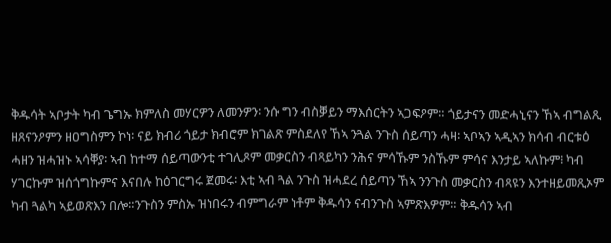ቅዱሳት ኣቦታት ካብ ጌግኡ ክምለስ መሃርዎን ለመንዎን፡ ንሱ ግን ብስቓይን ማእሰርትን ኣጋፍዖም። ጎይታናን መድሓኒናን ኸኣ ብግልጺ ዘጸናንዖምን ዘዐግስምን ኮነ፡ ናይ ክብሪ ጎይታ ክብሮም ክገልጽ ምስደለየ ኸኣ ንጓል ንጉስ ሰይጣን ሓዛ፡ ኣቦኣን ኣዲኣን ክሳብ ብርቱዕ ሓዘን ዝሓዝኑ ኣሳቐያ፡ ኣብ ከተማ ሰይጣውንቲ ተገሊጾም መቃርስን ብጻይካን ንሕና ምሳኹም ንስኹም ምሳና እንታይ ኣለኩም፧ ካብ ሃገርኩም ዝሰጎግኩምና እናበሉ ከዕገርግሩ ጀመሩ፡ እቲ ኣብ ጓል ንጉስ ዝሓደረ ሰይጣን ኸኣ ንንጉስ መቃርስን ብጻዩን እንተዘይመጺኦም ካብ ጓልካ ኣይወጽእን በሎ።ንጉስን ምስኡ ዝነበሩን ብምግራም ነቶም ቅዱሳን ናብንጉስ ኣምጽእዎም። ቅዱሳን ኣብ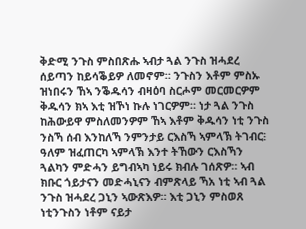ቅድሚ ንጉስ ምስበጽሑ ኣብታ ጓል ንጉስ ዝሓደረ ሰይጣን ከይሳቕይዎ ለመኖም። ንጉስን እቶም ምስኡ ዝነበሩን ኸኣ ንቕዱሳን ብዛዕባ ስርሖም መርመርዎም ቅዱሳን ክኣ እቲ ዝኾነ ኩሉ ነገርዎም። ነታ ጓል ንጉስ ከሕውይዋ ምስለመንዎም ኸኣ እቶም ቅዱሳን ነቲ ንጉስ ንስኻ ሰብ እንከለኻ ንምንታይ ርእስኻ ኣምላኽ ትገብር፧ ዓለም ዝፈጠርካ ኣምላኽ እንተ ትኸውን ርእስኻን ጓልካን ምድሓን ይግብኣካ ነይሩ ክብሉ ገሰጽዎ። ኣብ ክቡር ጎይታናን መድሓኒናን ብምጽላይ ኻአ ነቲ ኣብ ጓል ንጉስ ዝሓደረ ጋኒን ኣውጽእዎ። እቲ ጋኒን ምስወጸ ነቲንጉስን ነቶም ናይታ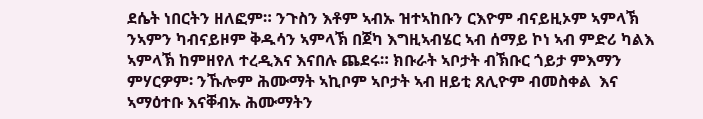ደሴት ነበርትን ዘለፎም። ንጉስን እቶም ኣብኡ ዝተኣከቡን ርእዮም ብናይዚኦም ኣምላኽ ንኣምን ካብናይዞም ቅዱሳን ኣምላኽ በጀካ እግዚኣብሄር ኣብ ሰማይ ኮነ ኣብ ምድሪ ካልእ ኣምላኽ ከምዘየለ ተረዲእና እናበሉ ጨደሩ። ክቡራት ኣቦታት ብኽቡር ጎይታ ምእማን ምሃርዎም፡ ንኹሎም ሕሙማት ኣኪቦም ኣቦታት ኣብ ዘይቲ ጸሊዮም ብመስቀል  እና ኣማዕተቡ እናቐብኡ ሕሙማትን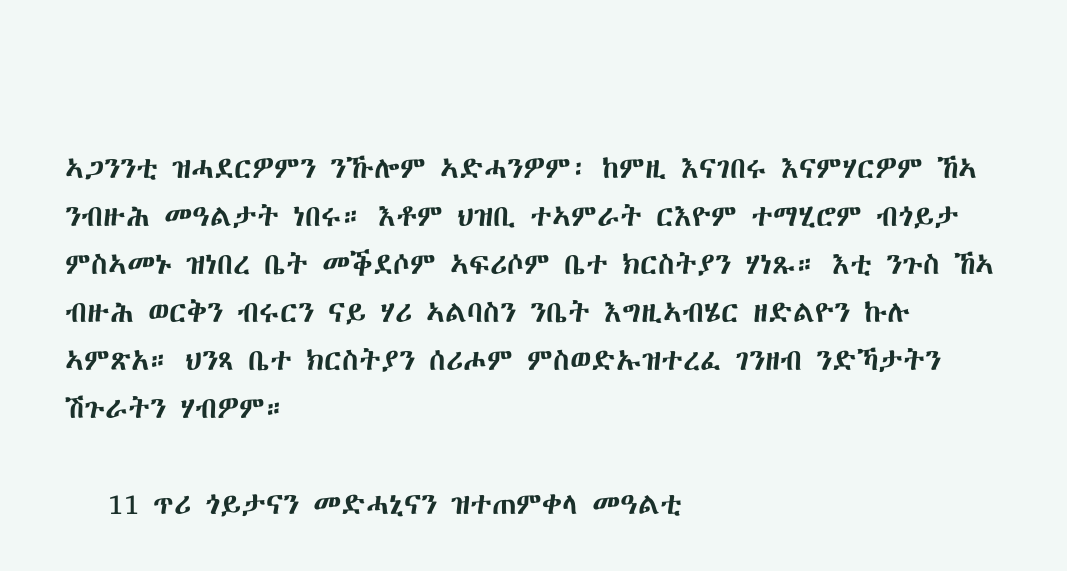ኣጋንንቲ ዝሓደርዎምን ንኹሎም ኣድሓንዎም፡ ከምዚ እናገበሩ እናምሃርዎም ኸኣ ንብዙሕ መዓልታት ነበሩ። እቶም ህዝቢ ተኣምራት ርእዮም ተማሂሮም ብጎይታ ምስኣመኑ ዝነበረ ቤት መቕደሶም ኣፍሪሶም ቤተ ክርስትያን ሃነጹ። እቲ ንጉስ ኸኣ ብዙሕ ወርቅን ብሩርን ናይ ሃሪ ኣልባስን ንቤት እግዚኣብሄር ዘድልዮን ኩሉ ኣምጽአ። ህንጻ ቤተ ክርስትያን ሰሪሖም ምስወድኡዝተረፈ ገንዘብ ንድኻታትን ሽጉራትን ሃብዎም።

   11 ጥሪ ጎይታናን መድሓኒናን ዝተጠምቀላ መዓልቲ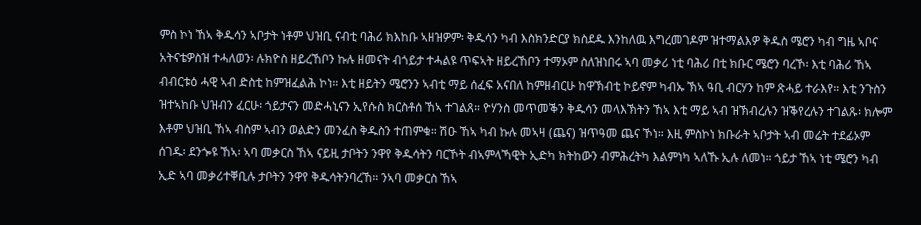ምስ ኮነ ኸኣ ቅዱሳን ኣቦታት ነቶም ህዝቢ ናብቲ ባሕሪ ክእከቡ ኣዘዝዎም፡ ቅዱሳን ካብ እስክንድርያ ክስደዱ እንከለዉ እግረመገዶም ዝተማልእዎ ቅዱስ ሜሮን ካብ ግዜ ኣቦና አትናቴዎስዝ ተሓለወን፡ ሉክዮስ ዘይረኸቦን ኩሉ ዘመናት ብጎይታ ተሓልዩ ጥፍኣት ዘይረኸቦን ተማኦም ስለዝነበሩ ኣባ መቃሪ ነቲ ባሕሪ በቲ ክቡር ሜሮን ባረኾ፡ እቲ ባሕሪ ኸኣ ብብርቱዕ ሓዊ ኣብ ድስቲ ከምዝፈልሕ ኮነ። እቲ ዘይትን ሜሮንን ኣብቲ ማይ ሰፈፍ አናበለ ከምዘብርሁ ከዋኽብቲ ኮይኖም ካብኡ ኽኣ ዓቢ ብርሃን ከም ጽሓይ ተራእየ። እቲ ንጉስን ዝተኣከቡ ህዝብን ፈርሁ፡ ጎይታናን መድሓኒናን ኢየሱስ ክርስቶሰ ኸኣ ተገልጸ። ዮሃንስ መጥመቕን ቅዱሳን መላእኽትን ኸኣ እቲ ማይ ኣብ ዝኽብረሉን ዝቕየረሉን ተገልጹ፡ ክሎም እቶም ህዝቢ ኸኣ ብስም ኣብን ወልድን መንፈስ ቅዱስን ተጠምቁ። ሽዑ ኸኣ ካብ ኩሉ መኣዛ (ጨና) ዝጥዓመ ጨና ኾነ። እዚ ምስኮነ ክቡራት ኣቦታት ኣብ መሬት ተደፊኦም ሰገዱ፡ ደንጐዩ ኸኣ፡ ኣባ መቃርስ ኸኣ ናይዚ ታቦትን ንዋየ ቅዱሳትን ባርኾት ብኣምላኻዊት ኢድካ ክትከውን ብምሕረትካ እልምነካ ኣለኹ ኢሉ ለመነ። ጎይታ ኸኣ ነቲ ሜሮን ካብ ኢድ ኣባ መቃሪተቐቢሉ ታቦትን ንዋየ ቅዱሳትንባረኸ። ንኣባ መቃርስ ኸኣ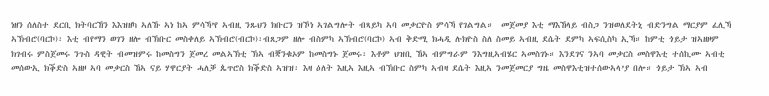ነዘን ሰለስተ ደርቢ ክትባርኸን እእዝዘካ ኣለኹ ኣነ ከኣ ምሳኻ’የ ኣብዚ ንጹህን ክቡርን ዝኾነ ኣገልግሎት ብጻይካ ኣባ መቃርዮስ ምሳኻ የገልግል።  መጀመያ እቲ ማእኸላይ ብስጋ ንዝወለደትኒ ብድንግል ማርያም ፈሊኻ ኣኽብሮ(ባርኮ)፡ እቲ ብየማን ወገን ዘሎ ብኽቡር መስቀለይ ኣኽብሮ(ብርኮ)፡ብጸጋም ዘሎ ብስምካ ኣኽብሮ(ባርኮ) ኣብ ቅድሚ ክሓዲ ሉክዮስ ስለ ስመይ ኣብዚ ደሴት ደምካ ኣፍሲስካ ኢኻ። ከምቲ ጎይታ ዝኣዘዞም ክገብሩ ምስጀመሩ ንጉስ ዳዊት ብመዝምሩ ከመስግን ጀመረ መልኣኽቲ ኽኣ ብቛንቁኦም ከመስግኑ ጀመሩ፡ እቶም ህዝቢ ኸኣ ብምግራም ንእግዚኣብሄር ኣመስገኑ። እንደገና ንኣባ መቃርስ መስዋእቲ ተሰኪሙ ኣብቲ መሰውኢ ክቕድስ ኣዘዞ ኣባ መቃርስ ኸኣ ናይ ሃዋርያት ሓለቓ ጴጥሮስ ክቕድስ ኣዝዝ፡ እዛ ዕለት እዚኣ እዚኣ ብኽቡር ስምካ ኣብዛ ደሴት እዚኣ ንመጀመርያ ግዜ መስዋእቲዝተሰውኣላ’ያ በሎ። ጎይታ ኽኣ ኣብ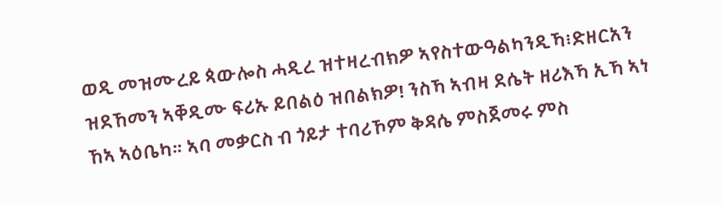ወዲ መዝሙረይ ጳውሎስ ሓዲረ ዝተዛረብክዎ ኣየስተውዓልካንዲኻ፧ድዘርአን ዝደኸመን ኣቐዲሙ ፍሪኡ ይበልዕ ዝበልክዎ! ንስኻ ኣብዛ ደሴት ዘሪእኻ ኢኻ ኣነ ኸኣ ኣዕቤካ። ኣባ መቃርስ ብ ጎይታ ተባሪኾም ቅዳሴ ምስጀመሩ ምስ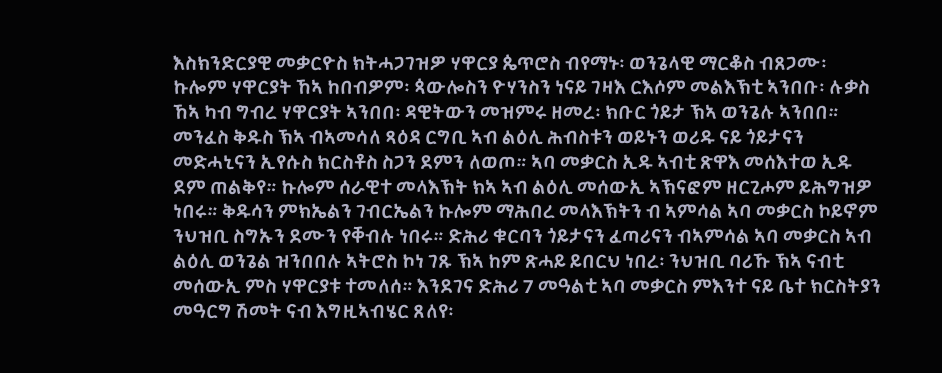እስክንድርያዊ መቃርዮስ ክትሓጋገዝዎ ሃዋርያ ጴጥሮስ ብየማኑ፡ ወንጌላዊ ማርቆስ ብጸጋሙ፡ ኩሎም ሃዋርያት ኸኣ ከበብዎም፡ ጳውሎስን ዮሃንስን ነናይ ገዛእ ርእሶም መልእኽቲ ኣንበቡ፡ ሉቃስ ኸኣ ካብ ግብረ ሃዋርያት ኣንበበ፡ ዳዊትውን መዝምሩ ዘመረ፡ ክቡር ጎይታ ኽኣ ወንጌሉ ኣንበበ። መንፈስ ቅዱስ ኽኣ ብኣመሳለ ጻዕዳ ርግቢ ኣብ ልዕሊ ሕብስቱን ወይኑን ወሪዱ ናይ ጎይታናን መድሓኒናን ኢየሱስ ክርስቶስ ስጋን ደምን ለወጦ። ኣባ መቃርስ ኢዱ ኣብቲ ጽዋእ መሰእተወ ኢዱ ደም ጠልቅየ። ኩሎም ሰራዊተ መላእኽት ክኣ ኣብ ልዕሊ መሰውኢ ኣኽናፎም ዘርጊሖም ይሕግዝዎ ነበሩ። ቅዱሳን ምክኤልን ገብርኤልን ኩሎም ማሕበረ መላእኽትን ብ ኣምሳል ኣባ መቃርስ ኮይኖም ንህዝቢ ስግኡን ደሙን የቐብሉ ነበሩ። ድሕሪ ቁርባን ጎይታናን ፈጣሪናን ብኣምሳል ኣባ መቃርስ ኣብ ልዕሊ ወንጌል ዝንበበሉ ኣትሮስ ኮነ ገጹ ኽኣ ከም ጽሓይ ይበርህ ነበረ፡ ንህዝቢ ባሪኹ ኽኣ ናብቲ መሰውኢ ምስ ሃዋርያቱ ተመለሰ። እንደገና ድሕሪ 7 መዓልቲ ኣባ መቃርስ ምእንተ ናይ ቤተ ክርስትያን መዓርግ ሽመት ናብ እግዚኣብሄር ጸለየ፡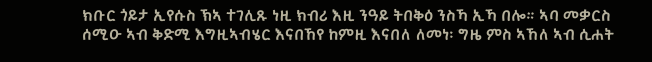ክቡር ጎይታ ኢየሱስ ኽኣ ተገሊጹ ነዚ ክብሪ እዚ ንዓይ ትበቅዕ ንስኻ ኢኻ በሎ። ኣባ መቃርስ ሰሚዑ ኣብ ቅድሚ እግዚኣብሄር እናበኸየ ከምዚ እናበለ ለመነ፡ ግዜ ምስ ኣኸለ ኣብ ሲሐት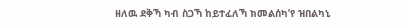ዘለዉ ደቅኻ ካብ ስጋኻ ከይተፈለኻ ክመልሰካ’የ ዝበልካኒ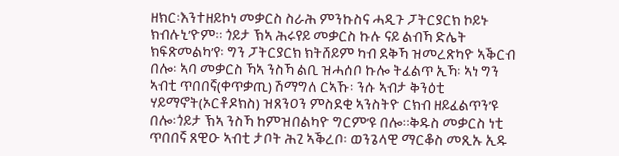ዘክር፡እንተዘይኮነ መቃርስ ስራሕ ምንኩስና ሓዲጉ ፓትርያርክ ኮይኑ ክብሉኒ’ዮም። ጎይታ ኽኣ ሕሩየይ መቃርስ ኩሉ ናይ ልብኻ ድሌት ክፍጽመልካ’የ፡ ግን ፓትርያርክ ክትሸይም ካብ ደቅኻ ዝመረጽካዮ ኣቕርብ በሎ፡ ኣባ መቃርስ ኻኣ ንስኻ ልቢ ዝሓሰቦ ኩሎ ትፈልጥ ኢኻ፡ ኣነ ግን ኣብቲ ጥበበኛ(ቀጥቃጢ) ሽማግለ ርኣኹ፡ ንሱ ኣብታ ቅንዕቲ ሃይማኖት(ኦርቶዶክስ) ዝጸንዐን ምስደቂ ኣንስትዮ ርክብ ዘይፈልጥን’ዩ በሎ፡ጎይታ ኽኣ ንስኻ ከምዝበልካዮ ግርም’ዩ በሎ።ቅዱስ መቃርስ ነቲ ጥበበኛ ጸዊዑ ኣብቲ ታቦት ሕጊ ኣቕረቦ፡ ወንጌላዊ ማርቆስ መጺኡ ኢዱ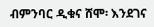ብምንባር ዲቁና ሸሞ፡ እንደገና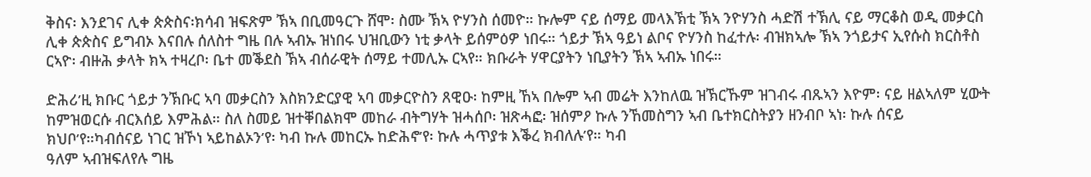ቅስና፡ እንደገና ሊቀ ጵጵስና፡ክሳብ ዝፍጽም ኽኣ በቢመዓርጉ ሸሞ፡ ስሙ ኽኣ ዮሃንስ ሰመዮ። ኩሎም ናይ ሰማይ መላእኽቲ ኽኣ ንዮሃንስ ሓድሽ ተኽሊ ናይ ማርቆስ ወዲ መቃርስ ሊቀ ጵጵስና ይግብኦ እናበሉ ሰለስተ ግዜ በሉ ኣብኡ ዝነበሩ ህዝቢውን ነቲ ቃላት ይሰምዕዎ ነበሩ። ጎይታ ኽኣ ዓይነ ልቦና ዮሃንስ ከፈተሉ፡ ብዝክኣሎ ኽኣ ንጎይታና ኢየሱስ ክርስቶስ ርኣዮ፡ ብዙሕ ቃላት ክኣ ተዛረቦ፡ ቤተ መቕደስ ኽኣ ብሰራዊት ሰማይ ተመሊኡ ርኣየ። ክቡራት ሃዋርያትን ነቢያትን ኽኣ ኣብኡ ነበሩ።

ድሕሪ’ዚ ክቡር ጎይታ ንኽቡር ኣባ መቃርስን እስክንድርያዊ ኣባ መቃርዮስን ጸዊዑ፡ ከምዚ ኸኣ በሎም ኣብ መሬት እንከለዉ ዝኽርኹም ዝገብሩ ብጹኣን እዮም፡ ናይ ዘልኣለም ሂውት ከምዝወርሱ ብርእሰይ እምሕል። ስለ ስመይ ዝተቐበልክሞ መከራ ብትግሃት ዝሓሰቦ፡ ዝጽሓፎ፡ ዝሰምዖ ኩሉ ንኸመስግን ኣብ ቤተክርስትያን ዘንብቦ ኣነ፡ ኩሉ ሰናይ ክህቦ’የ።ካብሰናይ ነገር ዝኾነ ኣይከልኦን’የ፡ ካብ ኩሉ መከርኡ ከድሕኖ’የ፡ ኩሉ ሓጥያቱ እቕረ ክብለሉ’የ። ካብ
ዓለም ኣብዝፍለየሉ ግዜ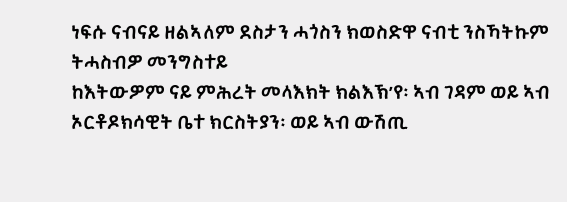ነፍሱ ናብናይ ዘልኣለም ደስታን ሓጎስን ክወስድዋ ናብቲ ንስኻትኩም ትሓስብዎ መንግስተይ
ከእትውዎም ናይ ምሕረት መላእክት ክልእኽ’የ፡ ኣብ ገዳም ወይ ኣብ ኦርቶዶክሳዊት ቤተ ክርስትያን፡ ወይ ኣብ ውሽጢ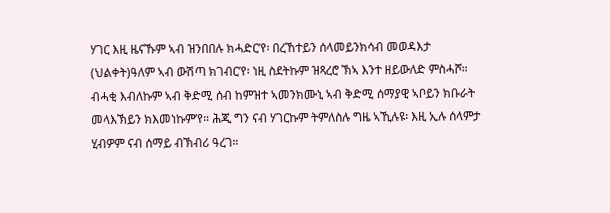ሃገር እዚ ዜናኹም ኣብ ዝንበበሉ ክሓድር’የ፡ በረኸተይን ሰላመይንክሳብ መወዳእታ (ህልቀት)ዓለም ኣብ ውሽጣ ክገብር’የ፡ ነዚ ስደትኩም ዝጻረሮ ኽኣ እንተ ዘይውለድ ምስሓሾ። ብሓቂ እብለኩም ኣብ ቅድሚ ሰብ ከምዝተ ኣመንክሙኒ ኣብ ቅድሚ ሰማያዊ ኣቦይን ክቡራት መላእኽይን ክእመነኩም’የ። ሕጂ ግን ናብ ሃገርኩም ትምለስሉ ግዜ ኣኺሉዩ፡ እዚ ኢሉ ሰላምታ ሂብዎም ናብ ሰማይ ብኽብሪ ዓረገ።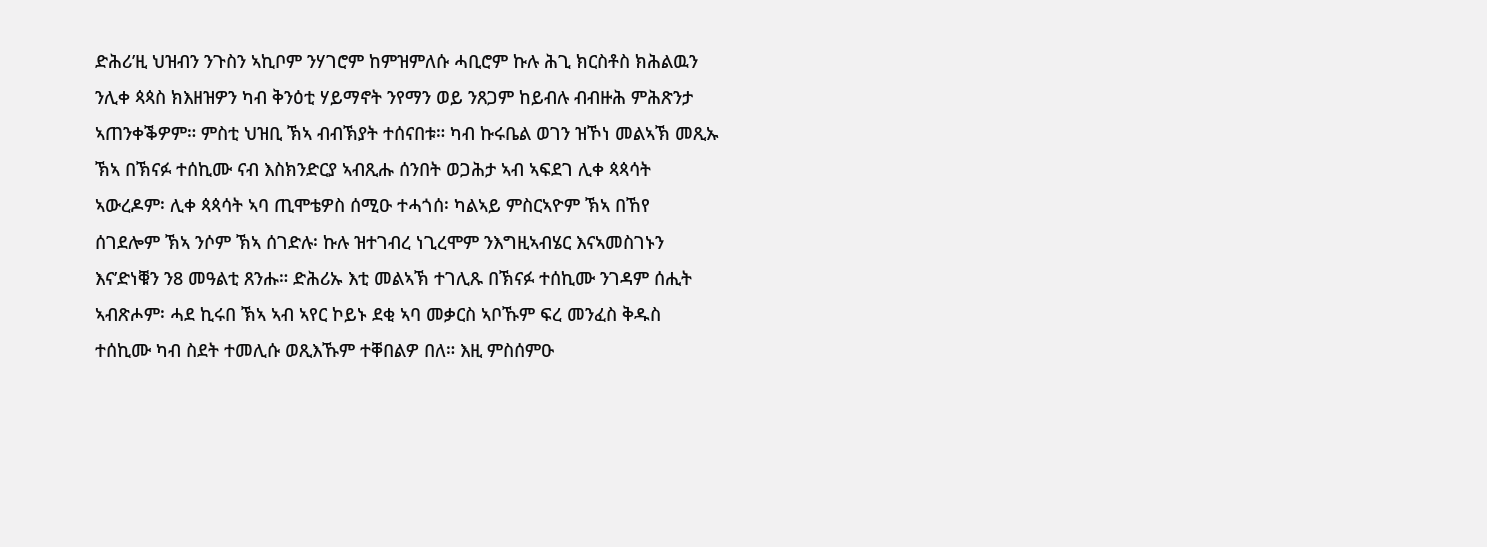ድሕሪ’ዚ ህዝብን ንጉስን ኣኪቦም ንሃገሮም ከምዝምለሱ ሓቢሮም ኩሉ ሕጊ ክርስቶስ ክሕልዉን ንሊቀ ጳጳስ ክእዘዝዎን ካብ ቅንዕቲ ሃይማኖት ንየማን ወይ ንጸጋም ከይብሉ ብብዙሕ ምሕጽንታ ኣጠንቀቕዎም። ምስቲ ህዝቢ ኽኣ ብብኽያት ተሰናበቱ። ካብ ኩሩቤል ወገን ዝኾነ መልኣኽ መጺኡ ኽኣ በኽናፉ ተሰኪሙ ናብ እስክንድርያ ኣብጺሑ ሰንበት ወጋሕታ ኣብ ኣፍደገ ሊቀ ጳጳሳት ኣውረዶም፡ ሊቀ ጳጳሳት ኣባ ጢሞቴዎስ ሰሚዑ ተሓጎሰ፡ ካልኣይ ምስርኣዮም ኽኣ በኸየ ሰገደሎም ኽኣ ንሶም ኽኣ ሰገድሉ፡ ኩሉ ዝተገብረ ነጊረሞም ንእግዚኣብሄር እናኣመስገኑን እና’ድነቑን ን8 መዓልቲ ጸንሑ። ድሕሪኡ እቲ መልኣኽ ተገሊጹ በኽናፉ ተሰኪሙ ንገዳም ሰሒት ኣብጽሖም፡ ሓደ ኪሩበ ኽኣ ኣብ ኣየር ኮይኑ ደቂ ኣባ መቃርስ ኣቦኹም ፍረ መንፈስ ቅዱስ ተሰኪሙ ካብ ስደት ተመሊሱ ወጺእኹም ተቐበልዎ በለ። እዚ ምስሰምዑ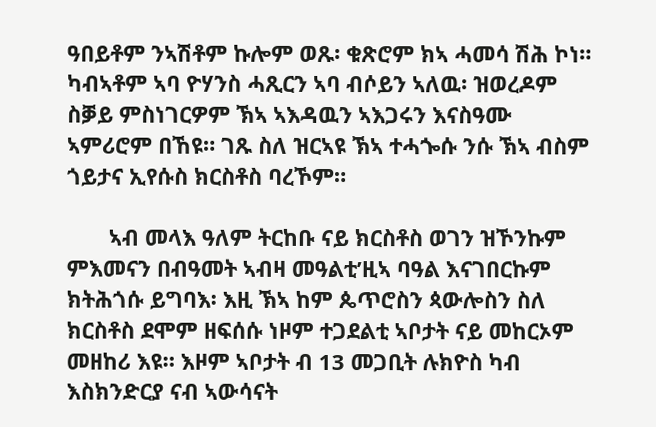ዓበይቶም ንኣሽቶም ኩሎም ወጹ፡ ቁጽሮም ክኣ ሓመሳ ሽሕ ኮነ። ካብኣቶም ኣባ ዮሃንስ ሓጺርን ኣባ ብሶይን ኣለዉ፡ ዝወረዶም ስቓይ ምስነገርዎም ኽኣ ኣእዳዉን ኣእጋሩን እናስዓሙ ኣምሪሮም በኸዩ። ገጹ ስለ ዝርኣዩ ኽኣ ተሓጐሱ ንሱ ኽኣ ብስም ጎይታና ኢየሱስ ክርስቶስ ባረኾም።

       ኣብ መላእ ዓለም ትርከቡ ናይ ክርስቶስ ወገን ዝኾንኩም ምእመናን በብዓመት ኣብዛ መዓልቲ’ዚኣ ባዓል እናገበርኩም ክትሕጎሱ ይግባእ፡ እዚ ኽኣ ከም ጴጥሮስን ጳውሎስን ስለ ክርስቶስ ደሞም ዘፍሰሱ ነዞም ተጋደልቲ ኣቦታት ናይ መከርኦም መዘከሪ እዩ። እዞም ኣቦታት ብ 13 መጋቢት ሉክዮስ ካብ እስክንድርያ ናብ ኣውሳናት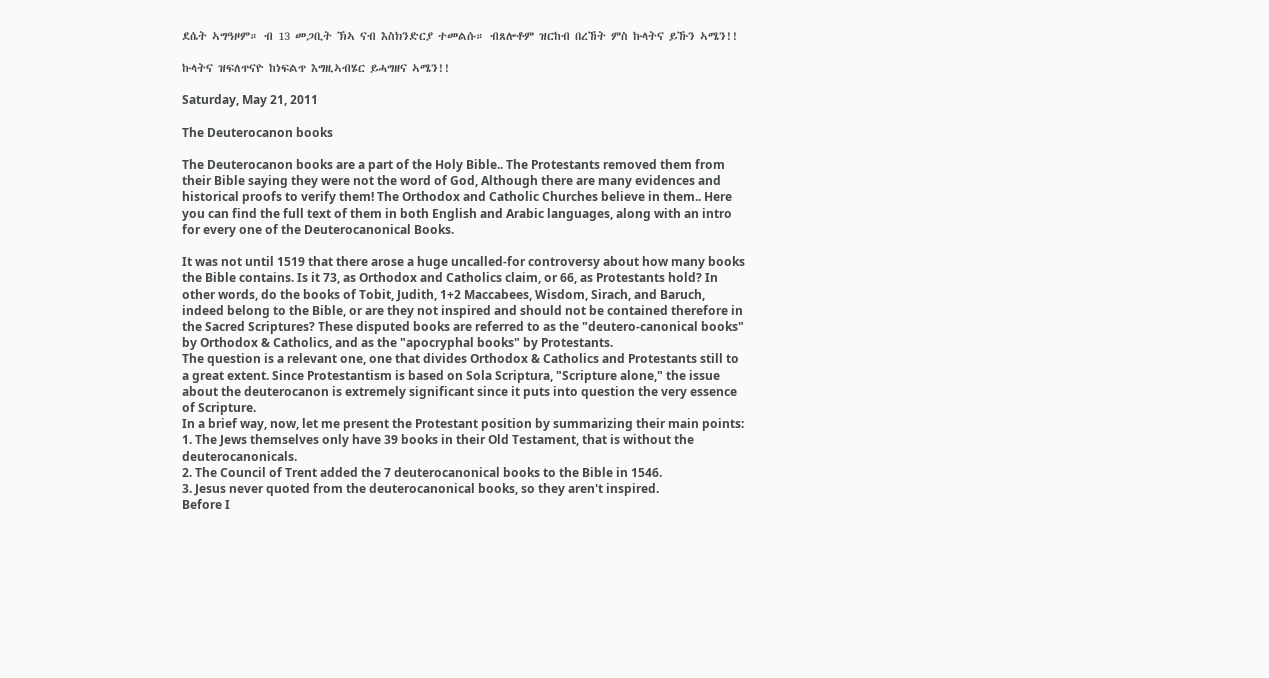ደሴት ኣግዓዞም። ብ 13 መጋቢት ኽኣ ናብ እስክንድርያ ተመልሱ። ብጸሎቶም ዝርከብ በረኸት ምስ ኩላትና ይኹን ኣሜን!!

ኩላትና ዝፍለጥናዮ ከነፍልጥ እግዚኣብሄር ይሓግዘና ኣሜን!!

Saturday, May 21, 2011

The Deuterocanon books

The Deuterocanon books are a part of the Holy Bible.. The Protestants removed them from their Bible saying they were not the word of God, Although there are many evidences and historical proofs to verify them! The Orthodox and Catholic Churches believe in them.. Here you can find the full text of them in both English and Arabic languages, along with an intro for every one of the Deuterocanonical Books.

It was not until 1519 that there arose a huge uncalled-for controversy about how many books the Bible contains. Is it 73, as Orthodox and Catholics claim, or 66, as Protestants hold? In other words, do the books of Tobit, Judith, 1+2 Maccabees, Wisdom, Sirach, and Baruch, indeed belong to the Bible, or are they not inspired and should not be contained therefore in the Sacred Scriptures? These disputed books are referred to as the "deutero-canonical books" by Orthodox & Catholics, and as the "apocryphal books" by Protestants.
The question is a relevant one, one that divides Orthodox & Catholics and Protestants still to a great extent. Since Protestantism is based on Sola Scriptura, "Scripture alone," the issue about the deuterocanon is extremely significant since it puts into question the very essence of Scripture.
In a brief way, now, let me present the Protestant position by summarizing their main points:
1. The Jews themselves only have 39 books in their Old Testament, that is without the deuterocanonicals.
2. The Council of Trent added the 7 deuterocanonical books to the Bible in 1546.
3. Jesus never quoted from the deuterocanonical books, so they aren't inspired.
Before I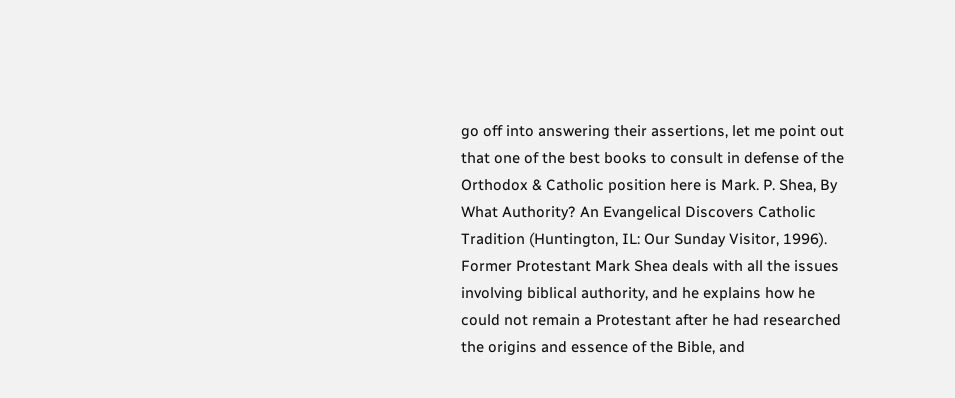go off into answering their assertions, let me point out that one of the best books to consult in defense of the Orthodox & Catholic position here is Mark. P. Shea, By What Authority? An Evangelical Discovers Catholic Tradition (Huntington, IL: Our Sunday Visitor, 1996). Former Protestant Mark Shea deals with all the issues involving biblical authority, and he explains how he could not remain a Protestant after he had researched the origins and essence of the Bible, and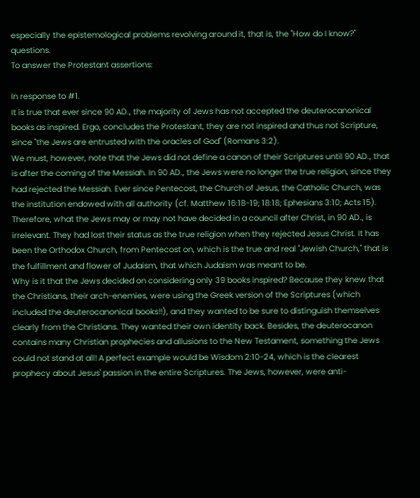especially the epistemological problems revolving around it, that is, the "How do I know?" questions.
To answer the Protestant assertions:

In response to #1.
It is true that ever since 90 AD., the majority of Jews has not accepted the deuterocanonical books as inspired. Ergo, concludes the Protestant, they are not inspired and thus not Scripture, since "the Jews are entrusted with the oracles of God" (Romans 3:2).
We must, however, note that the Jews did not define a canon of their Scriptures until 90 AD., that is after the coming of the Messiah. In 90 AD., the Jews were no longer the true religion, since they had rejected the Messiah. Ever since Pentecost, the Church of Jesus, the Catholic Church, was the institution endowed with all authority (cf. Matthew 16:18-19; 18:18; Ephesians 3:10; Acts 15). Therefore, what the Jews may or may not have decided in a council after Christ, in 90 AD., is irrelevant. They had lost their status as the true religion when they rejected Jesus Christ. It has been the Orthodox Church, from Pentecost on, which is the true and real "Jewish Church," that is the fulfillment and flower of Judaism, that which Judaism was meant to be.
Why is it that the Jews decided on considering only 39 books inspired? Because they knew that the Christians, their arch-enemies, were using the Greek version of the Scriptures (which included the deuterocanonical books!!), and they wanted to be sure to distinguish themselves clearly from the Christians. They wanted their own identity back. Besides, the deuterocanon contains many Christian prophecies and allusions to the New Testament, something the Jews could not stand at all! A perfect example would be Wisdom 2:10-24, which is the clearest prophecy about Jesus' passion in the entire Scriptures. The Jews, however, were anti-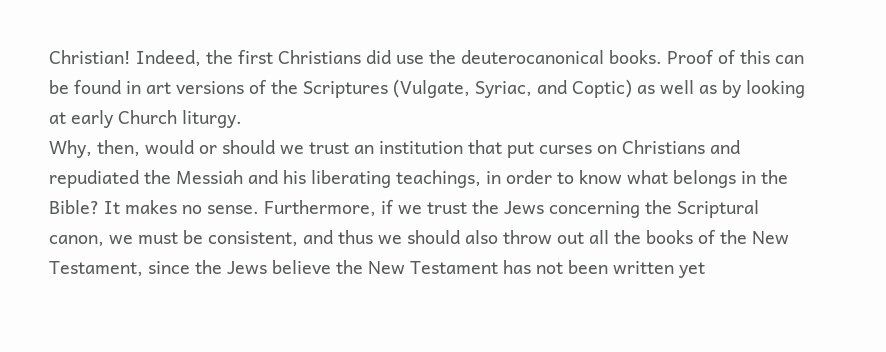Christian! Indeed, the first Christians did use the deuterocanonical books. Proof of this can be found in art versions of the Scriptures (Vulgate, Syriac, and Coptic) as well as by looking at early Church liturgy.
Why, then, would or should we trust an institution that put curses on Christians and repudiated the Messiah and his liberating teachings, in order to know what belongs in the Bible? It makes no sense. Furthermore, if we trust the Jews concerning the Scriptural canon, we must be consistent, and thus we should also throw out all the books of the New Testament, since the Jews believe the New Testament has not been written yet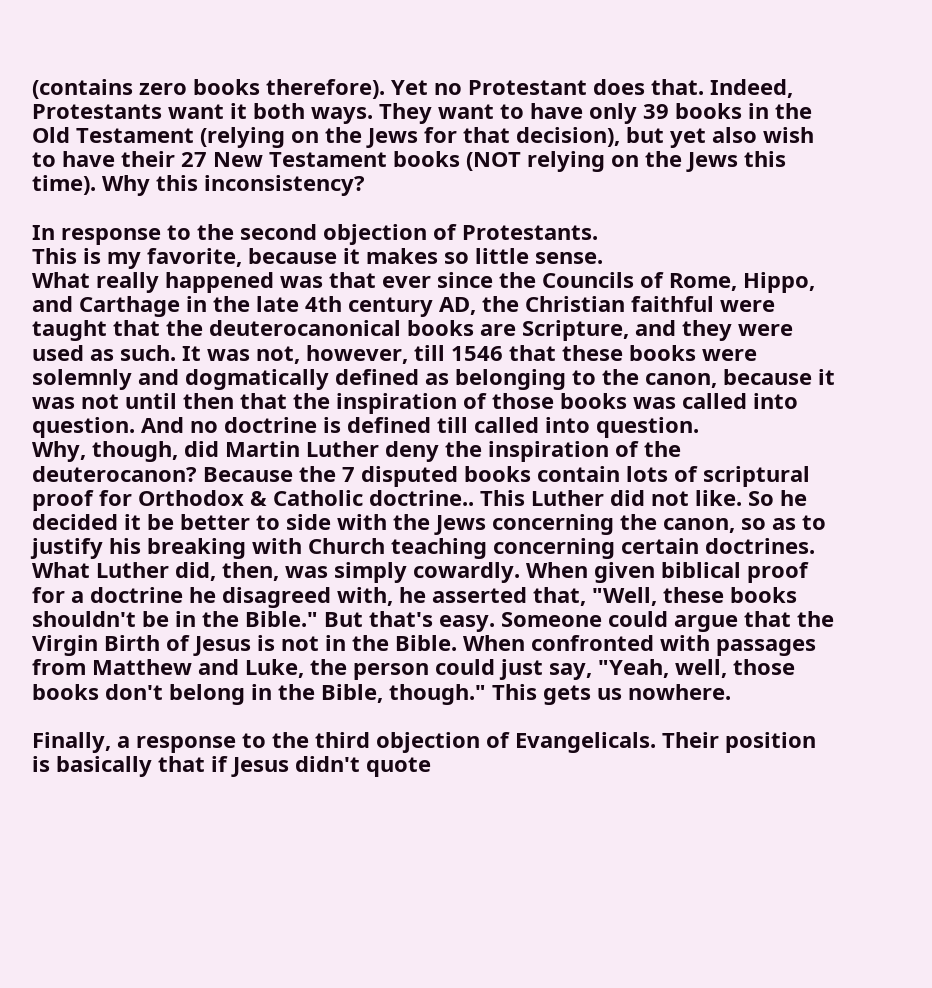(contains zero books therefore). Yet no Protestant does that. Indeed, Protestants want it both ways. They want to have only 39 books in the Old Testament (relying on the Jews for that decision), but yet also wish to have their 27 New Testament books (NOT relying on the Jews this time). Why this inconsistency?

In response to the second objection of Protestants.
This is my favorite, because it makes so little sense.
What really happened was that ever since the Councils of Rome, Hippo, and Carthage in the late 4th century AD, the Christian faithful were taught that the deuterocanonical books are Scripture, and they were used as such. It was not, however, till 1546 that these books were solemnly and dogmatically defined as belonging to the canon, because it was not until then that the inspiration of those books was called into question. And no doctrine is defined till called into question.
Why, though, did Martin Luther deny the inspiration of the deuterocanon? Because the 7 disputed books contain lots of scriptural proof for Orthodox & Catholic doctrine.. This Luther did not like. So he decided it be better to side with the Jews concerning the canon, so as to justify his breaking with Church teaching concerning certain doctrines. What Luther did, then, was simply cowardly. When given biblical proof for a doctrine he disagreed with, he asserted that, "Well, these books shouldn't be in the Bible." But that's easy. Someone could argue that the Virgin Birth of Jesus is not in the Bible. When confronted with passages from Matthew and Luke, the person could just say, "Yeah, well, those books don't belong in the Bible, though." This gets us nowhere.

Finally, a response to the third objection of Evangelicals. Their position is basically that if Jesus didn't quote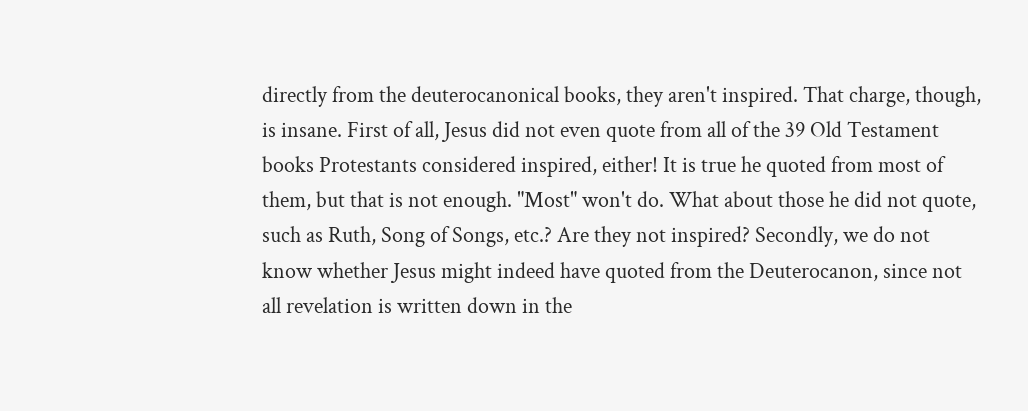directly from the deuterocanonical books, they aren't inspired. That charge, though, is insane. First of all, Jesus did not even quote from all of the 39 Old Testament books Protestants considered inspired, either! It is true he quoted from most of them, but that is not enough. "Most" won't do. What about those he did not quote, such as Ruth, Song of Songs, etc.? Are they not inspired? Secondly, we do not know whether Jesus might indeed have quoted from the Deuterocanon, since not all revelation is written down in the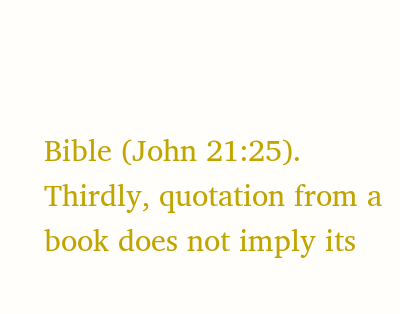Bible (John 21:25). Thirdly, quotation from a book does not imply its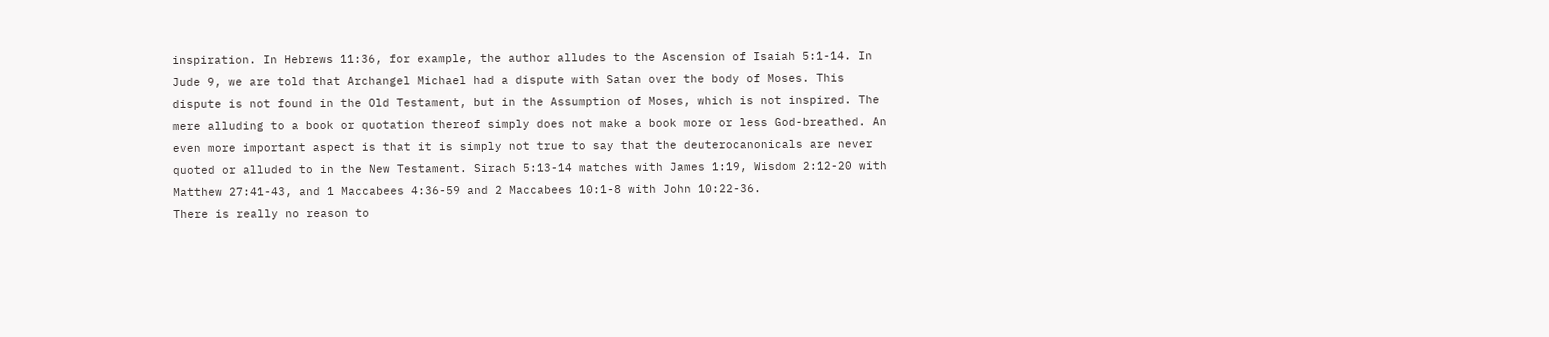inspiration. In Hebrews 11:36, for example, the author alludes to the Ascension of Isaiah 5:1-14. In Jude 9, we are told that Archangel Michael had a dispute with Satan over the body of Moses. This dispute is not found in the Old Testament, but in the Assumption of Moses, which is not inspired. The mere alluding to a book or quotation thereof simply does not make a book more or less God-breathed. An even more important aspect is that it is simply not true to say that the deuterocanonicals are never quoted or alluded to in the New Testament. Sirach 5:13-14 matches with James 1:19, Wisdom 2:12-20 with Matthew 27:41-43, and 1 Maccabees 4:36-59 and 2 Maccabees 10:1-8 with John 10:22-36.
There is really no reason to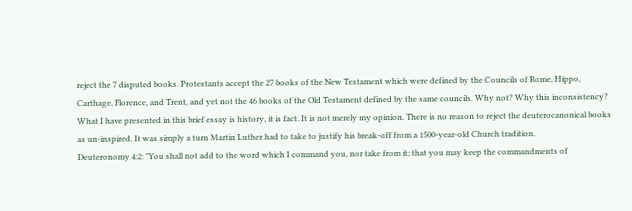reject the 7 disputed books. Protestants accept the 27 books of the New Testament which were defined by the Councils of Rome, Hippo, Carthage, Florence, and Trent, and yet not the 46 books of the Old Testament defined by the same councils. Why not? Why this inconsistency?
What I have presented in this brief essay is history, it is fact. It is not merely my opinion. There is no reason to reject the deuterocanonical books as un-inspired. It was simply a turn Martin Luther had to take to justify his break-off from a 1500-year-old Church tradition.
Deuteronomy 4:2: "You shall not add to the word which I command you, nor take from it; that you may keep the commandments of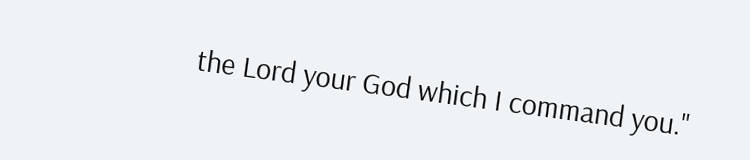the Lord your God which I command you."